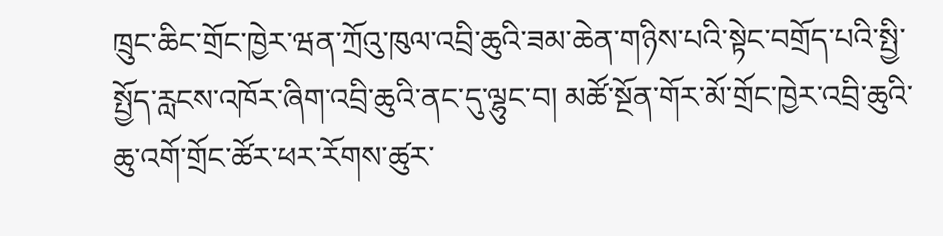ཁྲུང་ཆིང་གྲོང་ཁྱེར་ཝན་ཀྲོའུ་ཁུལ་འབྲི་ཆུའི་ཟམ་ཆེན་གཉིས་པའི་སྟེང་བགྲོད་པའི་སྤྱི་སྤྱོད་རླངས་འཁོར་ཞིག་འབྲི་ཆུའི་ནང་དུ་ལྷུང་བ། མཚོ་སྔོན་གོར་མོ་གྲོང་ཁྱེར་འབྲི་ཆུའི་ཆུ་འགོ་གྲོང་ཚོར་ཕར་རོགས་ཚུར་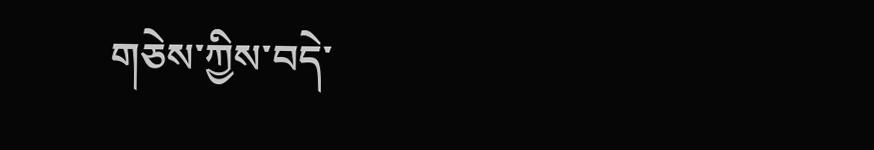གཅེས་ཀྱིས་བདེ་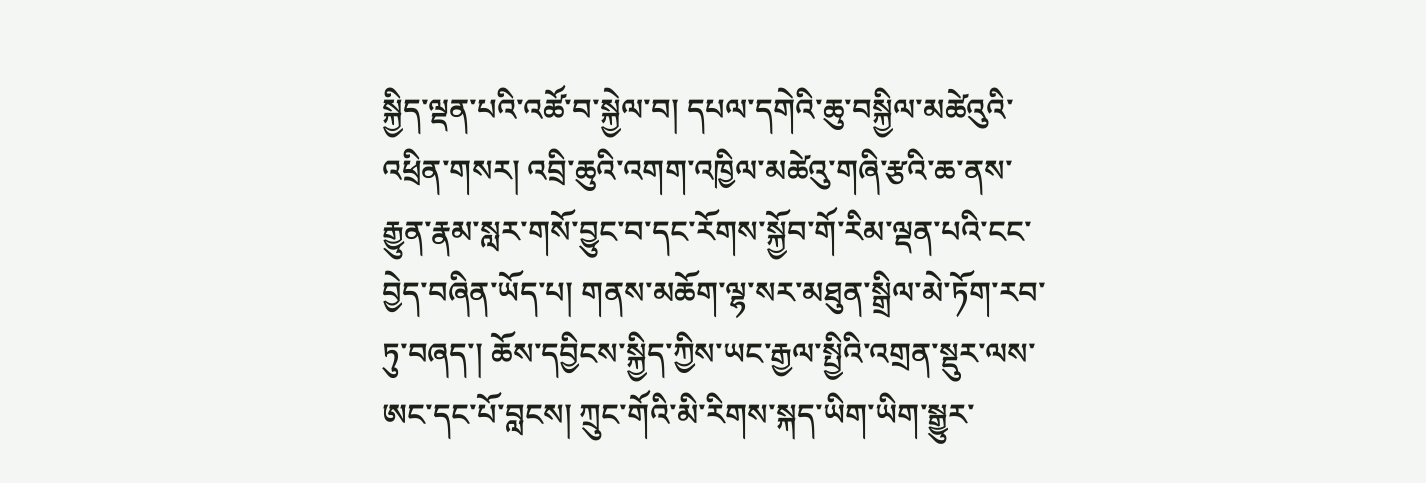སྐྱིད་ལྡན་པའི་འཚོ་བ་སྐྱེལ་བ། དཔལ་དགེའི་ཆུ་བསྐྱིལ་མཚེའུའི་འཕྲིན་གསར། འབྲི་ཆུའི་འགག་འཁྱིལ་མཚེའུ་གཞི་རྩའི་ཆ་ནས་རྒྱུན་རྣམ་སླར་གསོ་བྱུང་བ་དང་རོགས་སྐྱོབ་གོ་རིམ་ལྡན་པའི་ངང་བྱེད་བཞིན་ཡོད་པ། གནས་མཆོག་ལྷ་སར་མཐུན་སྒྲིལ་མེ་ཏོག་རབ་ཏུ་བཞད་། ཆོས་དབྱིངས་སྐྱིད་ཀྱིས་ཡང་རྒྱལ་སྤྱིའི་འགྲན་སྡུར་ལས་ཨང་དང་པོ་བླངས། ཀྲུང་གོའི་མི་རིགས་སྐད་ཡིག་ཡིག་སྒྱུར་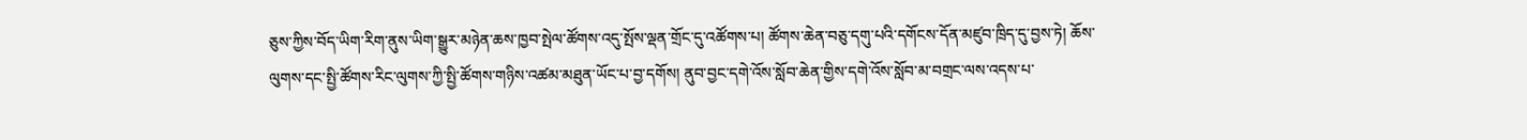ཅུས་ཀྱིས་བོད་ཡིག་རིག་ནུས་ཡིག་སྒྱུར་མཉེན་ཆས་ཁྱབ་སྤེལ་ཚོགས་འདུ་སྤོས་ལྡན་གྲོང་དུ་འཚོགས་པ། ཚོགས་ཆེན་བཅུ་དགུ་པའི་དགོངས་དོན་མཛུབ་ཁྲིད་དུ་བྱས་ཏེ། ཆོས་ལུགས་དང་སྤྱི་ཚོགས་རིང་ལུགས་ཀྱི་སྤྱི་ཚོགས་གཉིས་འཚམ་མཐུན་ཡོང་པ་བྱ་དགོས། ནུབ་བྱང་དགེ་འོས་སློབ་ཆེན་གྱིས་དགེ་འོས་སློབ་མ་བགྲང་ལས་འདས་པ་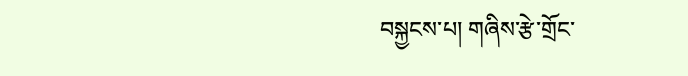བསྐྱངས་པ། གཞིས་རྩེ་གྲོང་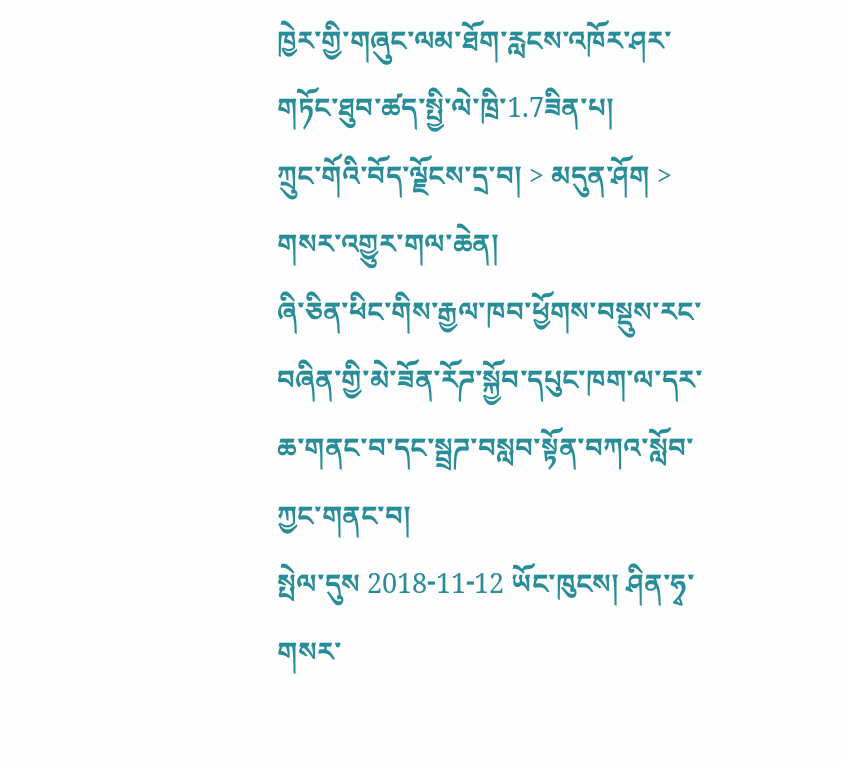ཁྱེར་གྱི་གཞུང་ལམ་ཐོག་རླངས་འཁོར་ཤར་གཏོང་ཐུབ་ཚད་སྤྱི་ལེ་ཁྲི་1.7ཟིན་པ།
ཀྲུང་གོའི་བོད་ལྗོངས་དྲ་བ། > མདུན་ཤོག > གསར་འགྱུར་གལ་ཆེན།
ཞི་ཅིན་ཕིང་གིས་རྒྱལ་ཁབ་ཕྱོགས་བསྡུས་རང་བཞིན་གྱི་མེ་ཟོན་རོཌ་སྐྱོབ་དཔུང་ཁག་ལ་དར་ཆ་གནང་བ་དང་སྦྲཌ་བསླབ་སྟོན་བཀའ་སློབ་ཀྱང་གནང་བ།
སྤེལ་དུས 2018-11-12 ཡོང་ཁུངས། ཤིན་ཧྭ་གསར་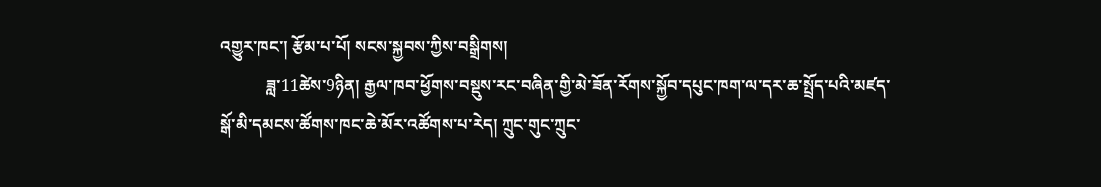འགྱུར་ཁང་། རྩོམ་པ་པོ། སངས་སྐྱབས་ཀྱིས་བསྒྲིགས།
           ཟླ་11ཚེས་9ཉིན། རྒྱལ་ཁབ་ཕྱོགས་བསྡུས་རང་བཞིན་གྱི་མེ་ཟོན་རོགས་སྐྱོབ་དཔུང་ཁག་ལ་དར་ཆ་སྤྲོད་པའི་མཛད་སྒོ་མི་དམངས་ཚོགས་ཁང་ཆེ་མོར་འཚོགས་པ་རེད། ཀྲུང་གུང་ཀྲུང་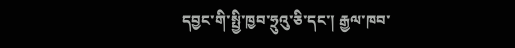དབྱང་གི་སྤྱི་ཁྱབ་ཧྲུའུ་ཅི་དང་། རྒྱལ་ཁབ་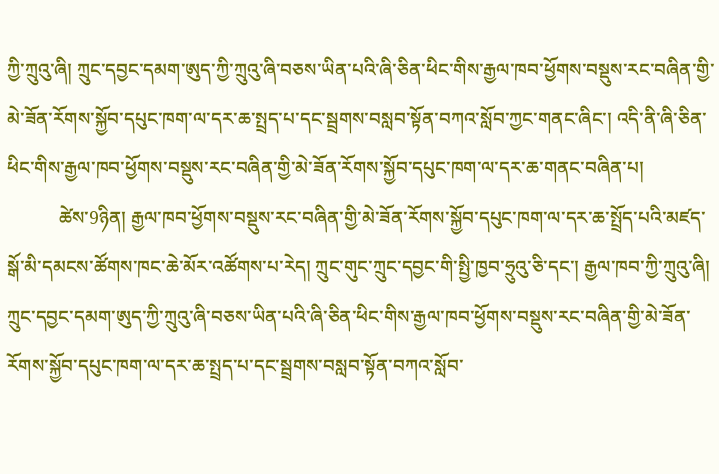ཀྱི་ཀྲུའུ་ཞི། ཀྲུང་དབྱང་དམག་ཨུད་ཀྱི་ཀྲུའུ་ཞི་བཅས་ཡིན་པའི་ཞི་ཅིན་ཕིང་གིས་རྒྱལ་ཁབ་ཕྱོགས་བསྡུས་རང་བཞིན་གྱི་མེ་ཟོན་རོགས་སྐྱོབ་དཔུང་ཁག་ལ་དར་ཆ་སྤྲད་པ་དང་སྦྲགས་བསླབ་སྟོན་བཀའ་སློབ་ཀྱང་གནང་ཞིང་། འདི་ནི་ཞི་ཅིན་ཕིང་གིས་རྒྱལ་ཁབ་ཕྱོགས་བསྡུས་རང་བཞིན་གྱི་མེ་ཟོན་རོགས་སྐྱོབ་དཔུང་ཁག་ལ་དར་ཆ་གནང་བཞིན་པ།
           ཚེས་9ཉིན། རྒྱལ་ཁབ་ཕྱོགས་བསྡུས་རང་བཞིན་གྱི་མེ་ཟོན་རོགས་སྐྱོབ་དཔུང་ཁག་ལ་དར་ཆ་སྤྲོད་པའི་མཛད་སྒོ་མི་དམངས་ཚོགས་ཁང་ཆེ་མོར་འཚོགས་པ་རེད། ཀྲུང་གུང་ཀྲུང་དབྱང་གི་སྤྱི་ཁྱབ་ཧྲུའུ་ཅི་དང་། རྒྱལ་ཁབ་ཀྱི་ཀྲུའུ་ཞི། ཀྲུང་དབྱང་དམག་ཨུད་ཀྱི་ཀྲུའུ་ཞི་བཅས་ཡིན་པའི་ཞི་ཅིན་ཕིང་གིས་རྒྱལ་ཁབ་ཕྱོགས་བསྡུས་རང་བཞིན་གྱི་མེ་ཟོན་རོགས་སྐྱོབ་དཔུང་ཁག་ལ་དར་ཆ་སྤྲད་པ་དང་སྦྲགས་བསླབ་སྟོན་བཀའ་སློབ་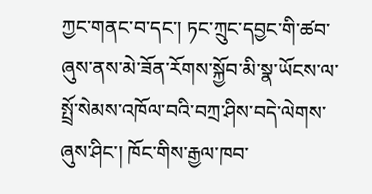ཀྱང་གནང་བ་དང་། ཏང་ཀྲུང་དབྱང་གི་ཚབ་ཞུས་ནས་མེ་ཟོན་རོགས་སྐྱོབ་མི་སྣ་ཡོངས་ལ་སྤྲོ་སེམས་འཁོལ་བའི་བཀྲ་ཤིས་བདེ་ལེགས་ཞུས་ཤིང་། ཁོང་གིས་རྒྱལ་ཁབ་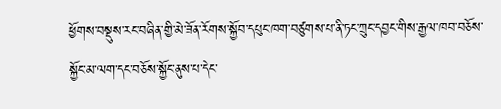ཕྱོགས་བསྡུས་རང་བཞིན་གྱི་མེ་ཟོན་རོགས་སྐྱོབ་དཔུང་ཁག་བཙུགས་པ་ནི་ཏང་ཀྲུང་དབྱང་གིས་རྒྱལ་ཁབ་བཅོས་སྐྱོང་མ་ལག་དང་བཅོས་སྐྱོང་ནུས་པ་དེང་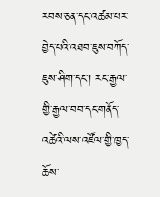རབས་ཅན་དང་འཚམ་པར་བྱེད་པའི་འཐབ་ཇུས་བཀོད་ཇུས་ཤིག་དང་། རང་རྒྱལ་གྱི་རྒྱལ་བབ་དང་གནོད་འཚེའི་ལས་འཛོལ་གྱི་ཁྱད་ཆོས་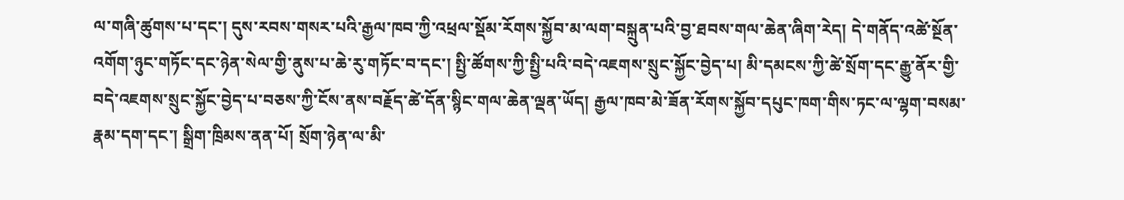ལ་གཞི་ཚུགས་པ་དང་། དུས་རབས་གསར་པའི་རྒྱལ་ཁབ་ཀྱི་འཕྲལ་སྡོམ་རོགས་སྐྱོབ་མ་ལག་བསྐྲུན་པའི་བྱ་ཐབས་གལ་ཆེན་ཞིག་རེད། དེ་གནོད་འཚེ་སྔོན་འགོག་ཉུང་གཏོང་དང་ཉེན་སེལ་གྱི་ནུས་པ་ཆེ་རུ་གཏོང་བ་དང་། སྤྱི་ཚོགས་ཀྱི་སྤྱི་པའི་བདེ་འཇགས་སྲུང་སྐྱོང་བྱེད་པ། མི་དམངས་ཀྱི་ཚེ་སྲོག་དང་རྒྱུ་ནོར་གྱི་བདེ་འཇགས་སྲུང་སྐྱོང་བྱེད་པ་བཅས་ཀྱི་ངོས་ནས་བརྗོད་ཚེ་དོན་སྙིང་གལ་ཆེན་ལྡན་ཡོད། རྒྱལ་ཁབ་མེ་ཟོན་རོགས་སྐྱོབ་དཔུང་ཁག་གིས་ཏང་ལ་ལྷག་བསམ་རྣམ་དག་དང་། སྒྲིག་ཁྲིམས་ནན་པོ། སྲོག་ཉེན་ལ་མི་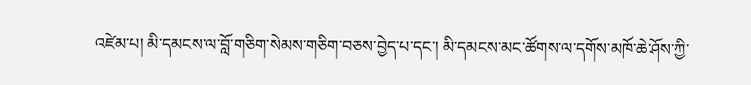འཛེམ་པ། མི་དམངས་ལ་བློ་གཅིག་སེམས་གཅིག་བཅས་བྱེད་པ་དང་། མི་དམངས་མང་ཚོགས་ལ་དགོས་མཁོ་ཆེ་ཤོས་ཀྱི་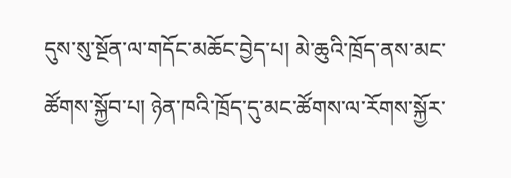དུས་སུ་སྔོན་ལ་གདོང་མཆོང་བྱེད་པ། མེ་ཆུའི་ཁྲོད་ནས་མང་ཚོགས་སྐྱོབ་པ། ཉེན་ཁའི་ཁྲོད་དུ་མང་ཚོགས་ལ་རོགས་སྐྱོར་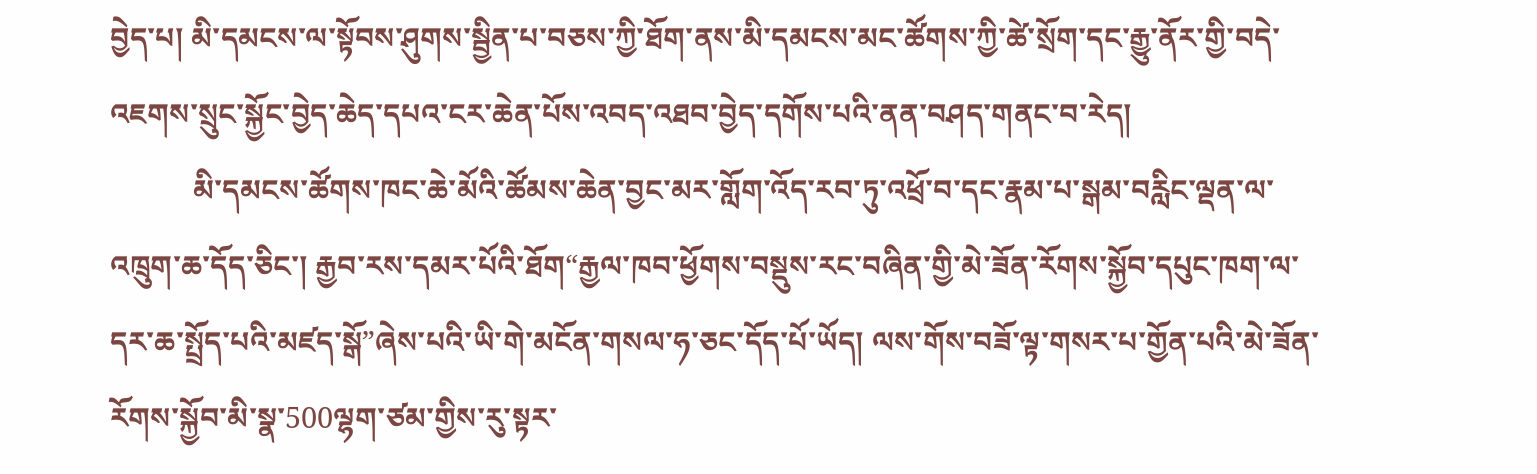བྱེད་པ། མི་དམངས་ལ་སྟོབས་ཤུགས་སྦྱིན་པ་བཅས་ཀྱི་ཐོག་ནས་མི་དམངས་མང་ཚོགས་ཀྱི་ཚེ་སྲོག་དང་རྒྱུ་ནོར་གྱི་བདེ་འཇགས་སྲུང་སྐྱོང་བྱེད་ཆེད་དཔའ་ངར་ཆེན་པོས་འབད་འཐབ་བྱེད་དགོས་པའི་ནན་བཤད་གནང་བ་རེད།
           མི་དམངས་ཚོགས་ཁང་ཆེ་མོའི་ཚོམས་ཆེན་བྱང་མར་གློག་འོད་རབ་ཏུ་འཕྲོ་བ་དང་རྣམ་པ་སྒམ་བརླིང་ལྡན་ལ་འཁྲུག་ཆ་དོད་ཅིང་། རྒྱབ་རས་དམར་པོའི་ཐོག“རྒྱལ་ཁབ་ཕྱོགས་བསྡུས་རང་བཞིན་གྱི་མེ་ཟོན་རོགས་སྐྱོབ་དཔུང་ཁག་ལ་དར་ཆ་སྤྲོད་པའི་མཛད་སྒོ”ཞེས་པའི་ཡི་གེ་མངོན་གསལ་ཧ་ཅང་དོད་པོ་ཡོད། ལས་གོས་བཟོ་ལྟ་གསར་པ་གྱོན་པའི་མེ་ཟོན་རོགས་སྐྱོབ་མི་སྣ་500ལྷག་ཙམ་གྱིས་རུ་སྟར་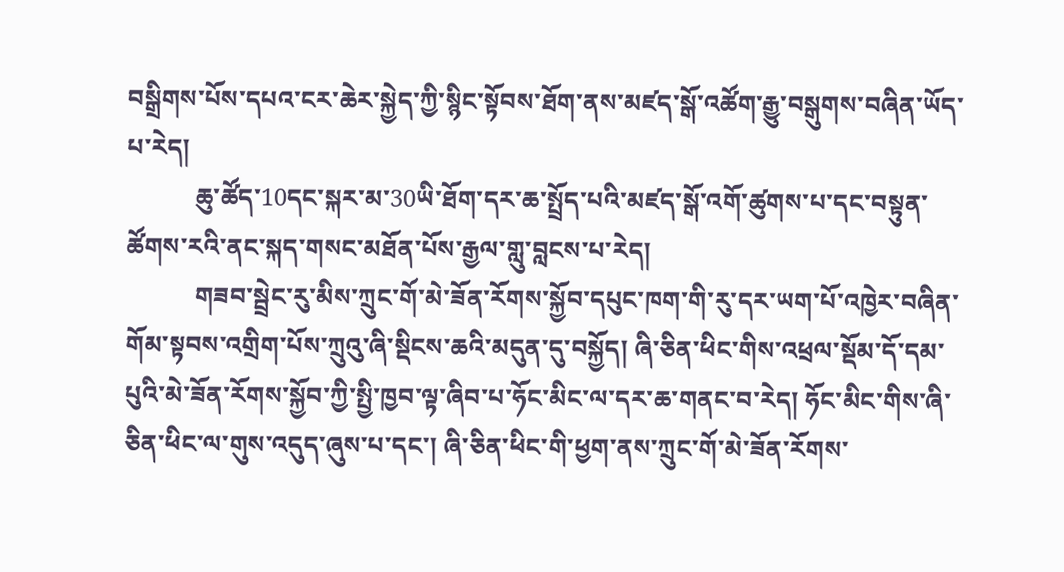བསྒྲིགས་པོས་དཔའ་ངར་ཆེར་སྐྱེད་ཀྱི་སྙིང་སྟོབས་ཐོག་ནས་མཛད་སྒོ་འཚོག་རྒྱུ་བསྒུགས་བཞིན་ཡོད་པ་རེད།
           ཆུ་ཚོད་10དང་སྐར་མ་30ཡི་ཐོག་དར་ཆ་སྤྲོད་པའི་མཛད་སྒོ་འགོ་ཚུགས་པ་དང་བསྟུན་ཚོགས་རའི་ནང་སྐད་གསང་མཐོན་པོས་རྒྱལ་གླུ་བླངས་པ་རེད།
           གཟབ་སྦྲེང་རུ་མིས་ཀྲུང་གོ་མེ་ཟོན་རོགས་སྐྱོབ་དཔུང་ཁག་གི་རུ་དར་ཡག་པོ་འཁྱེར་བཞིན་གོམ་སྟབས་འགྲིག་པོས་ཀྲུའུ་ཞི་སྡིངས་ཆའི་མདུན་དུ་བསྐྱོད། ཞི་ཅིན་ཕིང་གིས་འཕྲལ་སྡོམ་དོ་དམ་པུའི་མེ་ཟོན་རོགས་སྐྱོབ་ཀྱི་སྤྱི་ཁྱབ་ལྟ་ཞིབ་པ་ཧོང་མིང་ལ་དར་ཆ་གནང་བ་རེད། ཧོང་མིང་གིས་ཞི་ཅིན་ཕིང་ལ་གུས་འདུད་ཞུས་པ་དང་། ཞི་ཅིན་ཕིང་གི་ཕྱག་ནས་ཀྲུང་གོ་མེ་ཟོན་རོགས་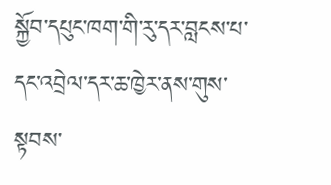སྐྱོབ་དཔུང་ཁག་གི་རུ་དར་བླངས་པ་དང་འབྲེལ་དར་ཆ་ཁྱེར་ནས་གུས་སྟབས་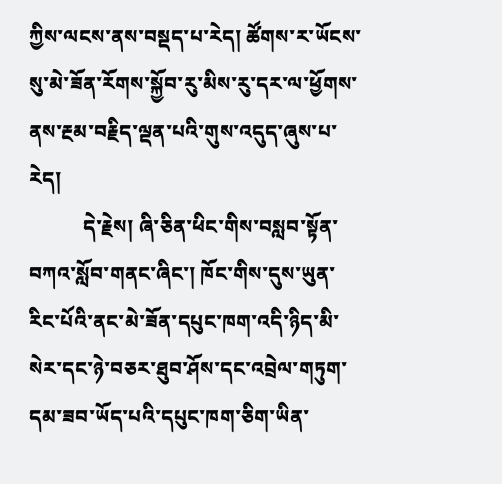ཀྱིས་ལངས་ནས་བསྡད་པ་རེད། ཚོགས་ར་ཡོངས་སུ་མེ་ཟོན་རོགས་སྐྱོབ་རུ་མིས་རུ་དར་ལ་ཕྱོགས་ནས་རྔམ་བརྗིད་ལྡན་པའི་གུས་འདུད་ཞུས་པ་རེད།
           དེ་རྗེས། ཞི་ཅིན་ཕིང་གིས་བསླབ་སྟོན་བཀའ་སློབ་གནང་ཞིང་། ཁོང་གིས་དུས་ཡུན་རིང་པོའི་ནང་མེ་ཟོན་དཔུང་ཁག་འདི་ཉིད་མི་སེར་དང་ཉེ་བཅར་ཐུབ་ཤོས་དང་འབྲེལ་གཏུག་དམ་ཟབ་ཡོད་པའི་དཔུང་ཁག་ཅིག་ཡིན་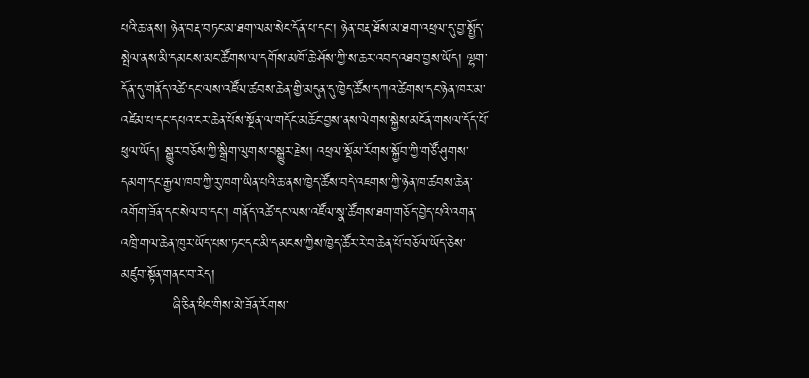པའི་ཆ་ནས། ཉེན་བརྡ་བཏང་མ་ཐག་ལམ་སེང་དོན་པ་དང་། ཉེན་བརྡ་ཐོས་མ་ཐག་འཕྲལ་དུ་བྱ་སྤྱོད་སྤེལ་ནས་མི་དམངས་མང་ཚོགས་ལ་དགོས་མཁོ་ཆེ་ཤོས་ཀྱི་ས་ཆར་འབད་འཐབ་བྱས་ཡོད། ལྷག་དོན་དུ་གནོད་འཚེ་དང་ལས་འཛོལ་ཚབས་ཆེན་གྱི་མདུན་དུ་ཁྱེད་ཚོས་དཀའ་ཚེགས་དང་ཉེན་ཁར་མ་འཛེམ་པ་དང་དཔའ་ངར་ཆེན་པོས་སྔོན་ལ་གདོང་མཆོང་བྱས་ནས་ལེགས་སྐྱེས་མངོན་གསལ་དོད་པོ་ཕུལ་ཡོད། སྒྱུར་བཅོས་ཀྱི་སྒྲིག་ལུགས་བསྒྱུར་རྗེས། འཕྲལ་སྡོམ་རོགས་སྐྱོབ་ཀྱི་གཙོ་ཤུགས་དམག་དང་རྒྱལ་ཁབ་ཀྱི་རུ་ཁག་ཡིན་པའི་ཆ་ནས་ཁྱེད་ཚོས་བདེ་འཇགས་ཀྱི་ཉེན་ཁ་ཚབས་ཆེན་འགོག་ཟོན་དང་སེལ་བ་དང་། གནོད་འཚེ་དང་ལས་འཛོལ་སྣ་ཚོགས་ཐག་གཅོད་བྱེད་པའི་འགན་འཁྲི་གལ་ཆེན་ཁུར་ཡོད་པས་ཏང་དང་མི་དམངས་ཀྱིས་ཁྱེད་ཚོར་རེ་བ་ཆེན་པོ་བཅོལ་ཡོད་ཅེས་མཛུབ་སྟོན་གནང་བ་རེད།
           ཞི་ཅིན་ཕིང་གིས་མེ་ཟོན་རོགས་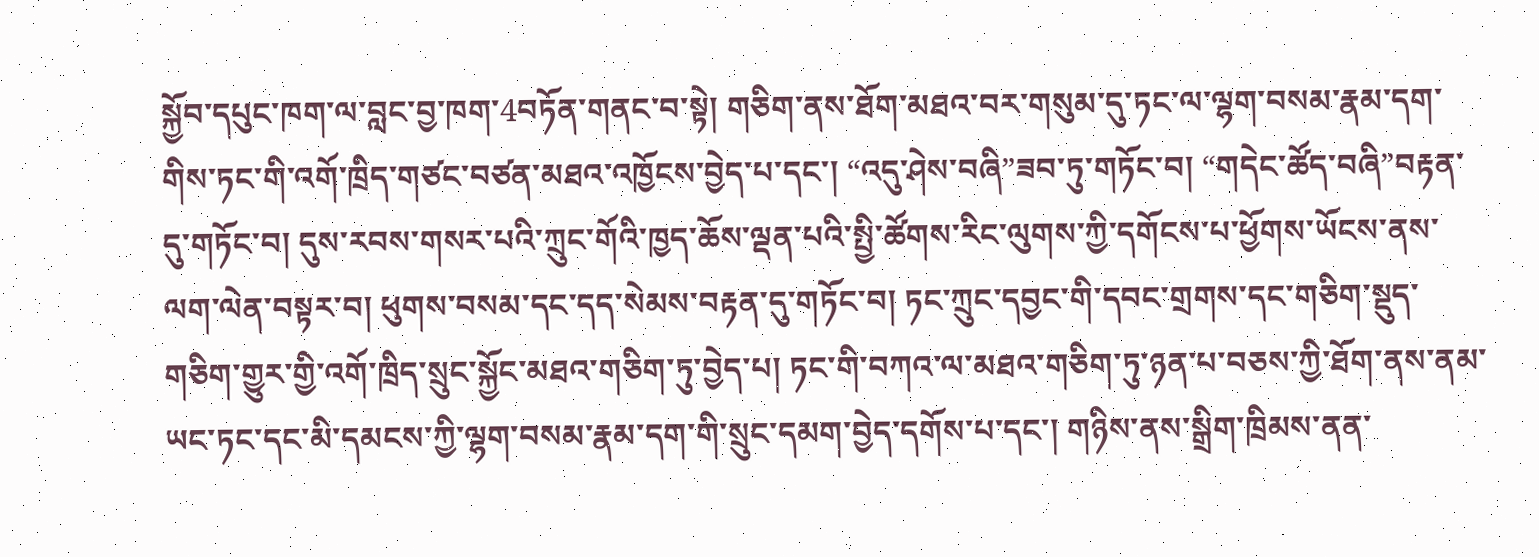སྐྱོབ་དཔུང་ཁག་ལ་བླང་བྱ་ཁག་4བཏོན་གནང་བ་སྟེ། གཅིག་ནས་ཐོག་མཐའ་བར་གསུམ་དུ་ཏང་ལ་ལྷག་བསམ་རྣམ་དག་གིས་ཏང་གི་འགོ་ཁྲིད་གཙང་བཙན་མཐའ་འཁྱོངས་བྱེད་པ་དང་། “འདུ་ཤེས་བཞི”ཟབ་ཏུ་གཏོང་བ། “གདེང་ཚོད་བཞི”བརྟན་དུ་གཏོང་བ། དུས་རབས་གསར་པའི་ཀྲུང་གོའི་ཁྱད་ཆོས་ལྡན་པའི་སྤྱི་ཚོགས་རིང་ལུགས་ཀྱི་དགོངས་པ་ཕྱོགས་ཡོངས་ནས་ལག་ལེན་བསྟར་བ། ཕུགས་བསམ་དང་དད་སེམས་བརྟན་དུ་གཏོང་བ། ཏང་ཀྲུང་དབྱང་གི་དབང་གྲགས་དང་གཅིག་སྡུད་གཅིག་གྱུར་གྱི་འགོ་ཁྲིད་སྲུང་སྐྱོང་མཐའ་གཅིག་ཏུ་བྱེད་པ། ཏང་གི་བཀའ་ལ་མཐའ་གཅིག་ཏུ་ཉན་པ་བཅས་ཀྱི་ཐོག་ནས་ནམ་ཡང་ཏང་དང་མི་དམངས་ཀྱི་ལྷག་བསམ་རྣམ་དག་གི་སྲུང་དམག་བྱེད་དགོས་པ་དང་། གཉིས་ནས་སྒྲིག་ཁྲིམས་ནན་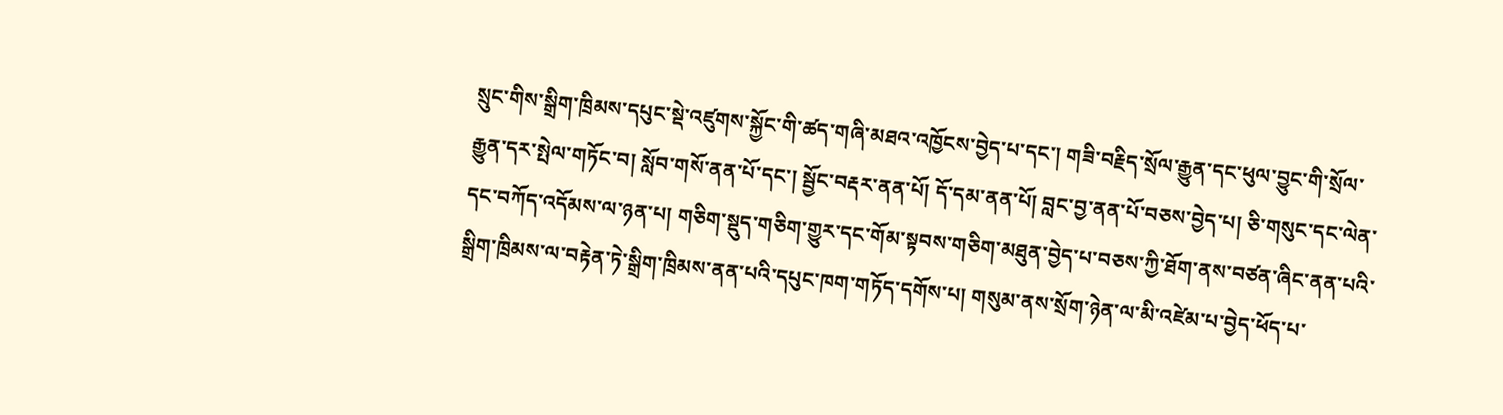སྲུང་གིས་སྒྲིག་ཁྲིམས་དཔུང་སྡེ་འཛུགས་སྐྱོང་གི་ཚད་གཞི་མཐའ་འཁྱོངས་བྱེད་པ་དང་། གཟི་བརྗིད་སྲོལ་རྒྱུན་དང་ཕུལ་བྱུང་གི་སྲོལ་རྒྱུན་དར་སྤེལ་གཏོང་བ། སློབ་གསོ་ནན་པོ་དང་། སྦྱོང་བརྡར་ནན་པོ། དོ་དམ་ནན་པོ། བླང་བྱ་ནན་པོ་བཅས་བྱེད་པ། ཅི་གསུང་དང་ལེན་དང་བཀོད་འདོམས་ལ་ཉན་པ། གཅིག་སྡུད་གཅིག་གྱུར་དང་གོམ་སྟབས་གཅིག་མཐུན་བྱེད་པ་བཅས་ཀྱི་ཐོག་ནས་བཙན་ཞིང་ནན་པའི་སྒྲིག་ཁྲིམས་ལ་བརྟེན་ཏེ་སྒྲིག་ཁྲིམས་ནན་པའི་དཔུང་ཁག་གཏོད་དགོས་པ། གསུམ་ནས་སྲོག་ཉེན་ལ་མི་འཛེམ་པ་བྱེད་ཕོད་པ་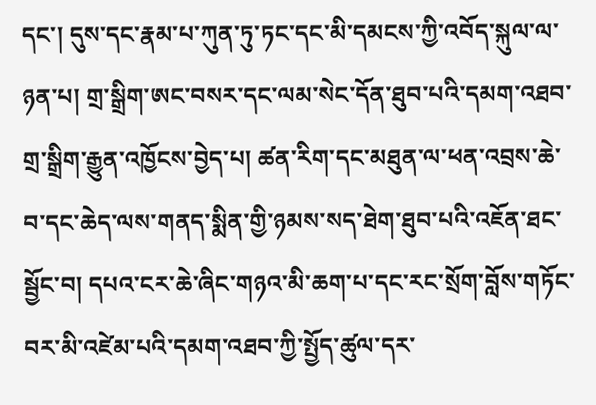དང་། དུས་དང་རྣམ་པ་ཀུན་ཏུ་ཏང་དང་མི་དམངས་ཀྱི་འབོད་སྐུལ་ལ་ཉན་པ། གྲ་སྒྲིག་ཨང་བསར་དང་ལམ་སེང་དོན་ཐུབ་པའི་དམག་འཐབ་གྲ་སྒྲིག་རྒྱུན་འཁྱོངས་བྱེད་པ། ཚན་རིག་དང་མཐུན་ལ་ཕན་འབྲས་ཆེ་བ་དང་ཆེད་ལས་གནད་སྨིན་གྱི་ཉམས་སད་ཐེག་ཐུབ་པའི་འཇོན་ཐང་སྦྱོང་བ། དཔའ་ངར་ཆེ་ཞིང་གཉའ་མི་ཆག་པ་དང་རང་སྲོག་བློས་གཏོང་བར་མི་འཛེམ་པའི་དམག་འཐབ་ཀྱི་སྤྱོད་ཚུལ་དར་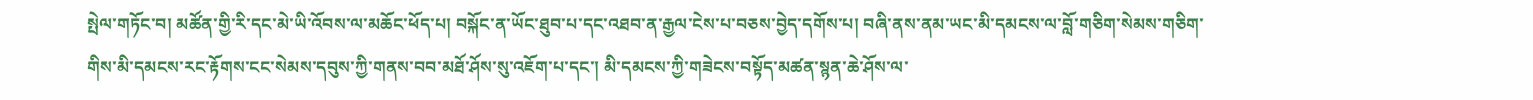སྤེལ་གཏོང་བ། མཚོན་གྱི་རི་དང་མེ་ཡི་འོབས་ལ་མཆོང་ཕོད་པ། བསྐོང་ན་ཡོང་ཐུབ་པ་དང་འཐབ་ན་རྒྱལ་ངེས་པ་བཅས་བྱེད་དགོས་པ། བཞི་ནས་ནམ་ཡང་མི་དམངས་ལ་བློ་གཅིག་སེམས་གཅིག་གིས་མི་དམངས་རང་རྟོགས་ངང་སེམས་དབུས་ཀྱི་གནས་བབ་མཐོ་ཤོས་སུ་འཇོག་པ་དང་། མི་དམངས་ཀྱི་གཟེངས་བསྟོད་མཚན་སྙན་ཆེ་ཤོས་ལ་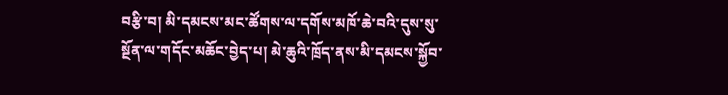བརྩི་བ། མི་དམངས་མང་ཚོགས་ལ་དགོས་མཁོ་ཆེ་བའི་དུས་སུ་སྔོན་ལ་གདོང་མཆོང་བྱེད་པ། མེ་ཆུའི་ཁྲོད་ནས་མི་དམངས་སྐྱོབ་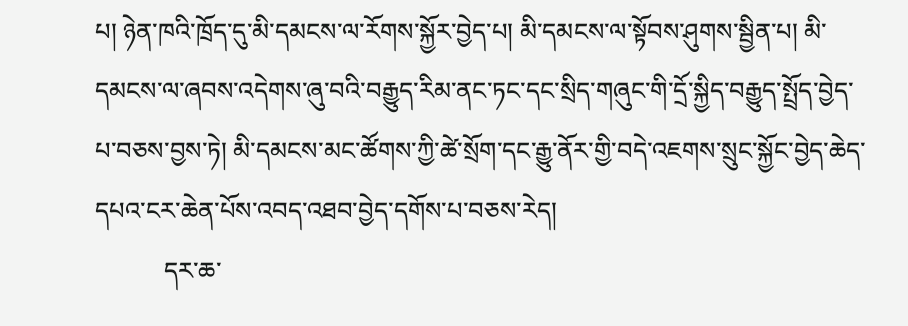པ། ཉེན་ཁའི་ཁྲོད་དུ་མི་དམངས་ལ་རོགས་སྐྱོར་བྱེད་པ། མི་དམངས་ལ་སྟོབས་ཤུགས་སྦྱིན་པ། མི་དམངས་ལ་ཞབས་འདེགས་ཞུ་བའི་བརྒྱུད་རིམ་ནང་ཏང་དང་སྲིད་གཞུང་གི་དྲོ་སྐྱིད་བརྒྱུད་སྤྲོད་བྱེད་པ་བཅས་བྱས་ཏེ། མི་དམངས་མང་ཚོགས་ཀྱི་ཚེ་སྲོག་དང་རྒྱུ་ནོར་གྱི་བདེ་འཇགས་སྲུང་སྐྱོང་བྱེད་ཆེད་དཔའ་ངར་ཆེན་པོས་འབད་འཐབ་བྱེད་དགོས་པ་བཅས་རེད།
           དར་ཆ་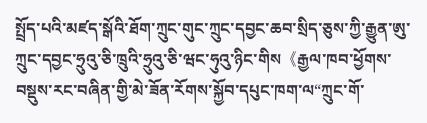སྤྲོད་པའི་མཛད་སྒོའི་ཐོག་ཀྲུང་གུང་ཀྲུང་དབྱང་ཆབ་སྲིད་ཅུས་ཀྱི་རྒྱུན་ཨུ་ཀྲུང་དབྱང་ཧྲུའུ་ཅི་ཁྲུའི་ཧྲུའུ་ཅི་ཝང་ཧུའུ་ཉིང་གིས《རྒྱལ་ཁབ་ཕྱོགས་བསྡུས་རང་བཞིན་གྱི་མེ་ཟོན་རོགས་སྐྱོབ་དཔུང་ཁག་ལ“ཀྲུང་གོ་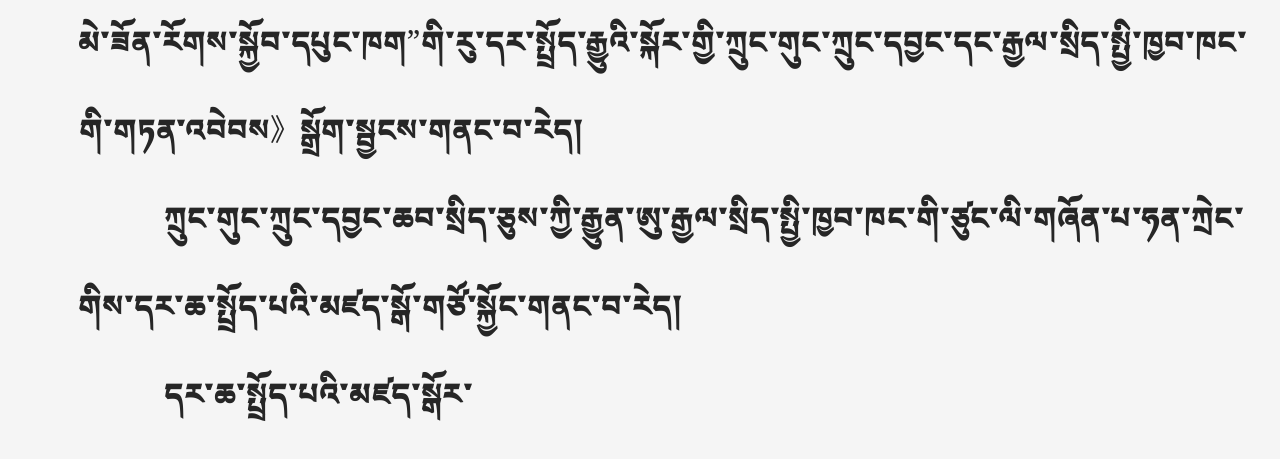མེ་ཟོན་རོགས་སྐྱོབ་དཔུང་ཁག”གི་རུ་དར་སྤྲོད་རྒྱུའི་སྐོར་གྱི་ཀྲུང་གུང་ཀྲུང་དབྱང་དང་རྒྱལ་སྲིད་སྤྱི་ཁྱབ་ཁང་གི་གཏན་འབེབས》སྒྲོག་སྦྱངས་གནང་བ་རེད།
           ཀྲུང་གུང་ཀྲུང་དབྱང་ཆབ་སྲིད་ཅུས་ཀྱི་རྒྱུན་ཨུ་རྒྱལ་སྲིད་སྤྱི་ཁྱབ་ཁང་གི་ཙུང་ལི་གཞོན་པ་ཧན་ཀྲེང་གིས་དར་ཆ་སྤྲོད་པའི་མཛད་སྒོ་གཙོ་སྐྱོང་གནང་བ་རེད།
           དར་ཆ་སྤྲོད་པའི་མཛད་སྒོར་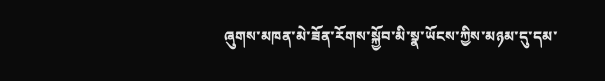ཞུགས་མཁན་མེ་ཟོན་རོགས་སྐྱོབ་མི་སྣ་ཡོངས་ཀྱིས་མཉམ་དུ་དམ་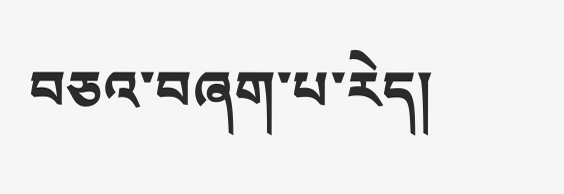བཅའ་བཞག་པ་རེད།